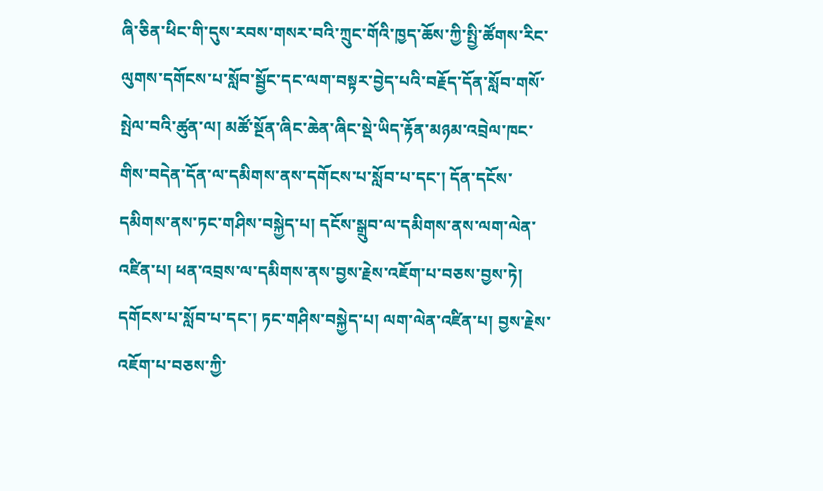ཞི་ཅིན་ཕིང་གི་དུས་རབས་གསར་བའི་ཀྲུང་གོའི་ཁྱད་ཆོས་ཀྱི་སྤྱི་ཚོགས་རིང་ལུགས་དགོངས་པ་སློབ་སྦྱོང་དང་ལག་བསྟར་བྱེད་པའི་བརྗོད་དོན་སློབ་གསོ་སྤེལ་བའི་ཚུན་ལ། མཚོ་སྔོན་ཞིང་ཆེན་ཞིང་སྡེ་ཡིད་རྟོན་མཉམ་འབྲེལ་ཁང་གིས་བདེན་དོན་ལ་དམིགས་ནས་དགོངས་པ་སློབ་པ་དང་། དོན་དངོས་དམིགས་ནས་ཏང་གཤིས་བསྐྱེད་པ། དངོས་སྒྲུབ་ལ་དམིགས་ནས་ལག་ལེན་འཛིན་པ། ཕན་འབྲས་ལ་དམིགས་ནས་བྱས་རྗེས་འཇོག་པ་བཅས་བྱས་ཏེ། དགོངས་པ་སློབ་པ་དང་། ཏང་གཤིས་བསྐྱེད་པ། ལག་ལེན་འཛིན་པ། བྱས་རྗེས་འཇོག་པ་བཅས་ཀྱི་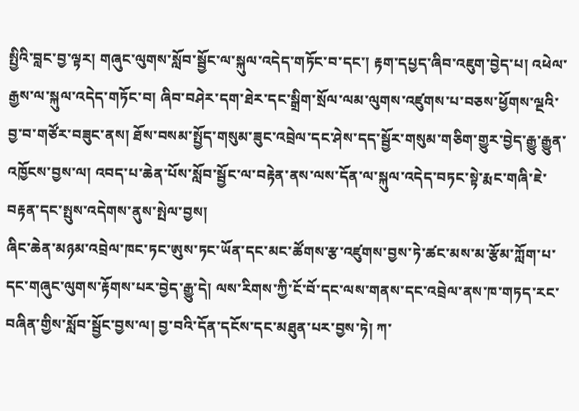སྤྱིའི་བླང་བྱ་ལྟར། གཞུང་ལུགས་སློབ་སྦྱོང་ལ་སྐུལ་འདེད་གཏོང་བ་དང་། རྟག་དཔྱད་ཞིབ་འཇུག་བྱེད་པ། འཕེལ་རྒྱས་ལ་སྐུལ་འདེད་གཏོང་བ། ཞིབ་བཤེར་དག་ཐེར་དང་སྒྲིག་སྲོལ་ལམ་ལུགས་འཛུགས་པ་བཅས་ཕྱོགས་ལྔའི་བྱ་བ་གཙོར་བཟུང་ནས། ཐོས་བསམ་སྤྱོད་གསུམ་ཟུང་འབྲེལ་དང་ཤེས་དད་སྦྱོར་གསུམ་གཅིག་གྱུར་བྱེད་རྒྱུ་རྒྱུན་འཁྱོངས་བྱས་ལ། འབད་པ་ཆེན་པོས་སློབ་སྦྱོང་ལ་བརྟེན་ནས་ལས་དོན་ལ་སྐུལ་འདེད་བཏང་སྟེ་རྨང་གཞི་ཇེ་བརྟན་དང་སྤུས་འདེགས་ནུས་སྤེལ་བྱས།
ཞིང་ཆེན་མཉམ་འབྲེལ་ཁང་ཏང་ཨུས་ཏང་ཡོན་དང་མང་ཚོགས་རྩ་འཛུགས་བྱས་ཏེ་ཚང་མས་མ་རྩོམ་ཀློག་པ་དང་གཞུང་ལུགས་རྟོགས་པར་བྱེད་རྒྱུ་དེ། ལས་རིགས་ཀྱི་ངོ་བོ་དང་ལས་གནས་དང་འབྲེལ་ནས་ཁ་གཏད་རང་བཞིན་གྱིས་སློབ་སྦྱོང་བྱས་ལ། བྱ་བའི་དོན་དངོས་དང་མཐུན་པར་བྱས་ཏེ། ཀ་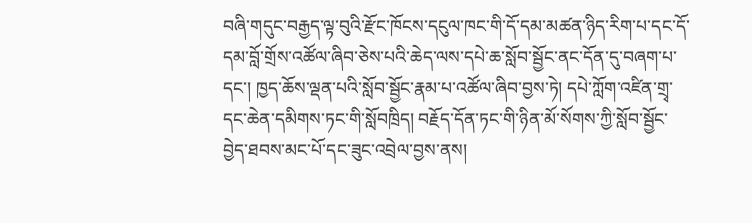བཞི་གདུང་བརྒྱད་ལྟ་བུའི་རྫོང་ཁོངས་དངུལ་ཁང་གི་དོ་དམ་མཚན་ཉིད་རིག་པ་དང་དོ་དམ་བློ་གྲོས་འཚོལ་ཞིབ་ཅེས་པའི་ཆེད་ལས་དཔེ་ཆ་སློབ་སྦྱོང་ནང་དོན་དུ་བཞག་པ་དང་། ཁྱད་ཆོས་ལྡན་པའི་སློབ་སྦྱོང་རྣམ་པ་འཚོལ་ཞིབ་བྱས་ཏེ། དཔེ་ཀློག་འཛིན་གྲྭ་དང་ཆེན་དམིགས་ཏང་གི་སློབཁྲིད། བརྗོད་དོན་ཏང་གི་ཉིན་མོ་སོགས་ཀྱི་སློབ་སྦྱོང་བྱེད་ཐབས་མང་པོ་དང་ཟུང་འབྲེལ་བྱས་ནས།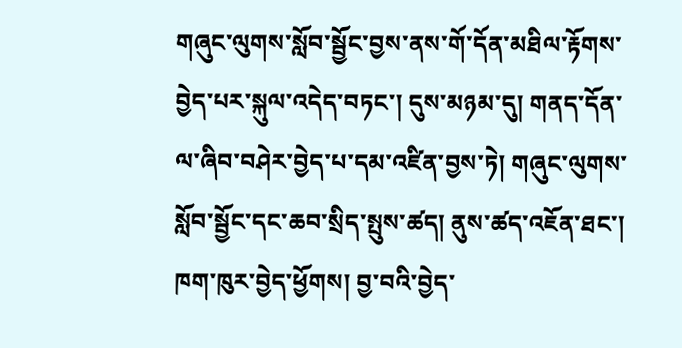གཞུང་ལུགས་སློབ་སྦྱོང་བྱས་ནས་གོ་དོན་མཐིལ་རྟོགས་བྱེད་པར་སྐུལ་འདེད་བཏང་། དུས་མཉམ་དུ། གནད་དོན་ལ་ཞིབ་བཤེར་བྱེད་པ་དམ་འཛིན་བྱས་ཏེ། གཞུང་ལུགས་སློབ་སྦྱོང་དང་ཆབ་སྲིད་སྤུས་ཚད། ནུས་ཚད་འཇོན་ཐང་། ཁག་ཁུར་བྱེད་ཕྱོགས། བྱ་བའི་བྱེད་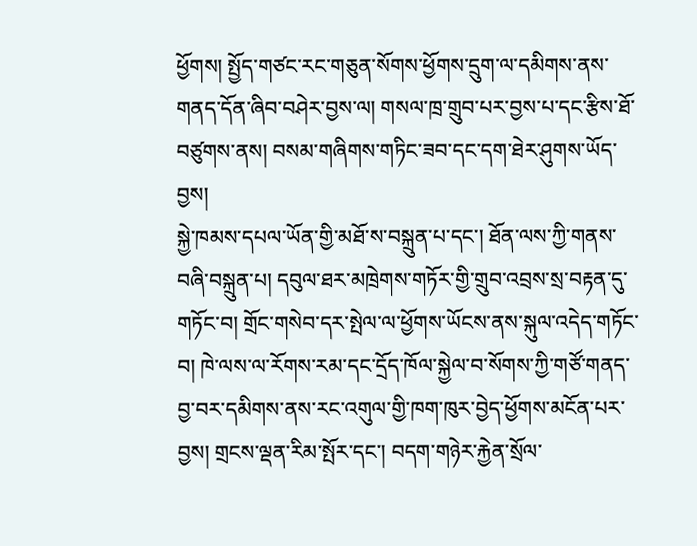ཕྱོགས། སྤྱོད་གཙང་རང་གཅུན་སོགས་ཕྱོགས་དྲུག་ལ་དམིགས་ནས་གནད་དོན་ཞིབ་བཤེར་བྱས་ལ། གསལ་ཁྲ་གྲུབ་པར་བྱས་པ་དང་རྩིས་ཐོ་བཙུགས་ནས། བསམ་གཞིགས་གཏིང་ཟབ་དང་དག་ཐེར་ཤུགས་ཡོད་བྱས།
སྐྱེ་ཁམས་དཔལ་ཡོན་གྱི་མཐོ་ས་བསྐྲུན་པ་དང་། ཐོན་ལས་ཀྱི་གནས་བཞི་བསྐྲུན་པ། དབུལ་ཐར་མཁྲེགས་གཏོར་གྱི་གྲུབ་འབྲས་སྲ་བརྟན་དུ་གཏོང་བ། གྲོང་གསེབ་དར་སྤེལ་ལ་ཕྱོགས་ཡོངས་ནས་སྐུལ་འདེད་གཏོང་བ། ཁེ་ལས་ལ་རོགས་རམ་དང་དྲོད་ཁོལ་སྐྱེལ་བ་སོགས་ཀྱི་གཙོ་གནད་བྱ་བར་དམིགས་ནས་རང་འགུལ་གྱི་ཁག་ཁུར་བྱེད་ཕྱོགས་མངོན་པར་བྱས། གྲངས་ལྡན་རིམ་སྤོར་དང་། བདག་གཉེར་རྐྱེན་སྲོལ་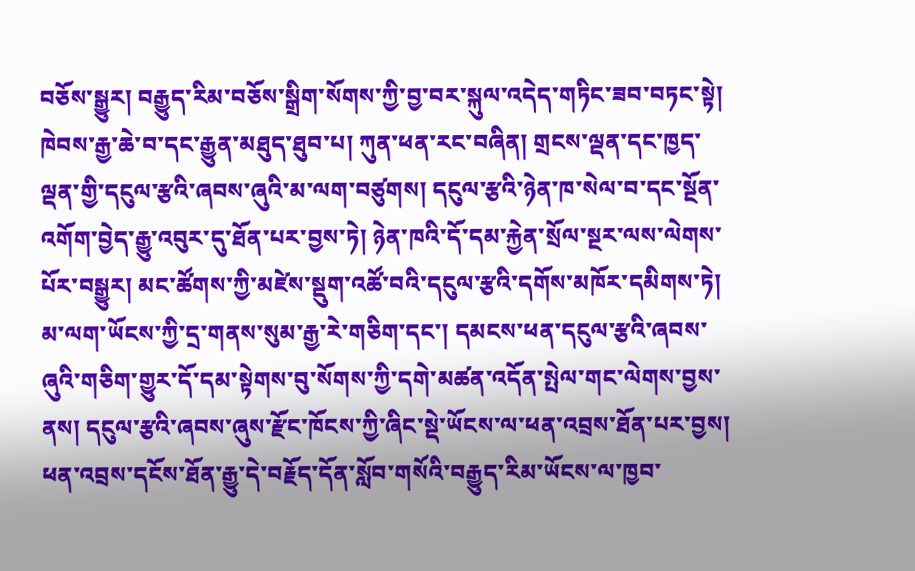བཅོས་སྒྱུར། བརྒྱུད་རིམ་བཅོས་སྒྲིག་སོགས་ཀྱི་བྱ་བར་སྐུལ་འདེད་གཏིང་ཟབ་བཏང་སྟེ། ཁེབས་རྒྱ་ཆེ་བ་དང་རྒྱུན་མཐུད་ཐུབ་པ། ཀུན་ཕན་རང་བཞིན། གྲངས་ལྡན་དང་ཁྱད་ལྡན་གྱི་དངུལ་རྩའི་ཞབས་ཞུའི་མ་ལག་བཙུགས། དངུལ་རྩའི་ཉེན་ཁ་སེལ་བ་དང་སྔོན་འགོག་བྱེད་རྒྱུ་འབུར་དུ་ཐོན་པར་བྱས་ཏེ། ཉེན་ཁའི་དོ་དམ་རྐྱེན་སྲོལ་སྔར་ལས་ལེགས་པོར་བསྒྱུར། མང་ཚོགས་ཀྱི་མཛེས་སྡུག་འཚོ་བའི་དངུལ་རྩའི་དགོས་མཁོར་དམིགས་ཏེ། མ་ལག་ཡོངས་ཀྱི་དྲ་གནས་སུམ་རྒྱ་རེ་གཅིག་དང་། དམངས་ཕན་དངུལ་རྩའི་ཞབས་ཞུའི་གཅིག་གྱུར་དོ་དམ་སྟེགས་བུ་སོགས་ཀྱི་དགེ་མཚན་འདོན་སྤེལ་གང་ལེགས་བྱས་ནས། དངུལ་རྩའི་ཞབས་ཞུས་རྫོང་ཁོངས་ཀྱི་ཞིང་སྡེ་ཡོངས་ལ་ཕན་འབྲས་ཐོན་པར་བྱས།
ཕན་འབྲས་དངོས་ཐོན་རྒྱུ་དེ་བརྗོད་དོན་སློབ་གསོའི་བརྒྱུད་རིམ་ཡོངས་ལ་ཁྱབ་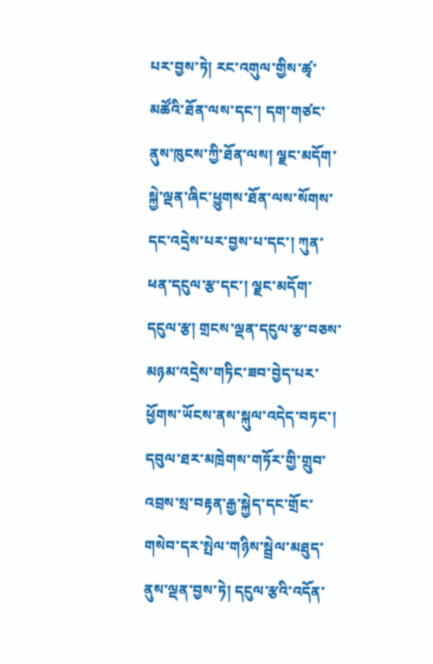པར་བྱས་ཏེ། རང་འགུལ་གྱིས་ཚྭ་མཚོའི་ཐོན་ལས་དང་། དག་གཙང་ནུས་ཁུངས་ཀྱི་ཐོན་ལས། ལྗང་མདོག་སྐྱེ་ལྡན་ཞིང་ཕྱུགས་ཐོན་ལས་སོགས་དང་འདྲེས་པར་བྱས་པ་དང་། ཀུན་ཕན་དངུལ་རྩ་དང་། ལྗང་མདོག་དངུལ་རྩ། གྲངས་ལྡན་དངུལ་རྩ་བཅས་མཉམ་འདྲེས་གཏིང་ཟབ་བྱེད་པར་ཕྱོགས་ཡོངས་ནས་སྐུལ་འདེད་བཏང་། དབུལ་ཐར་མཁྲེགས་གཏོར་གྱི་གྲུབ་འབྲས་སྲ་བརྟན་རྒྱ་སྐྱེད་དང་གྲོང་གསེབ་དར་སྤེལ་གཉིས་སྦྲེལ་མཐུད་ནུས་ལྡན་བྱས་ཏེ། དངུལ་རྩའི་འདོན་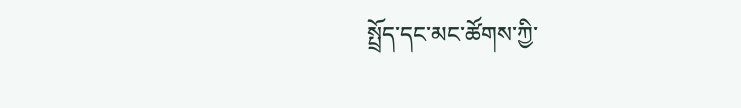སྤྲོད་དང་མང་ཚོགས་ཀྱི་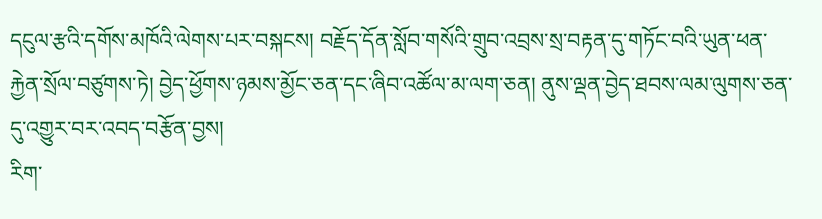དངུལ་རྩའི་དགོས་མཁོའི་ལེགས་པར་བསྐངས། བརྗོད་དོན་སློབ་གསོའི་གྲུབ་འབྲས་སྲ་བརྟན་དུ་གཏོང་བའི་ཡུན་ཕན་རྐྱེན་སྲོལ་བཙུགས་ཏེ། བྱེད་ཕྱོགས་ཉམས་མྱོང་ཅན་དང་ཞིབ་འཚོལ་མ་ལག་ཅན། ནུས་ལྡན་བྱེད་ཐབས་ལམ་ལུགས་ཅན་དུ་འགྱུར་བར་འབད་བརྩོན་བྱས།
རིག་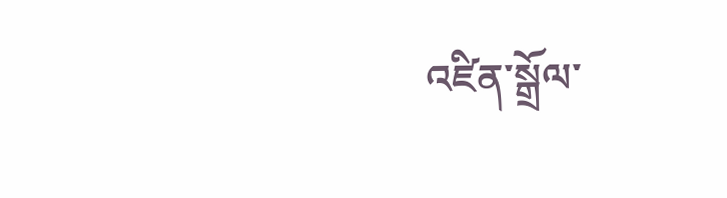འཛིན་སྒྲོལ་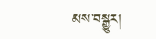མས་བསྒྱུར།